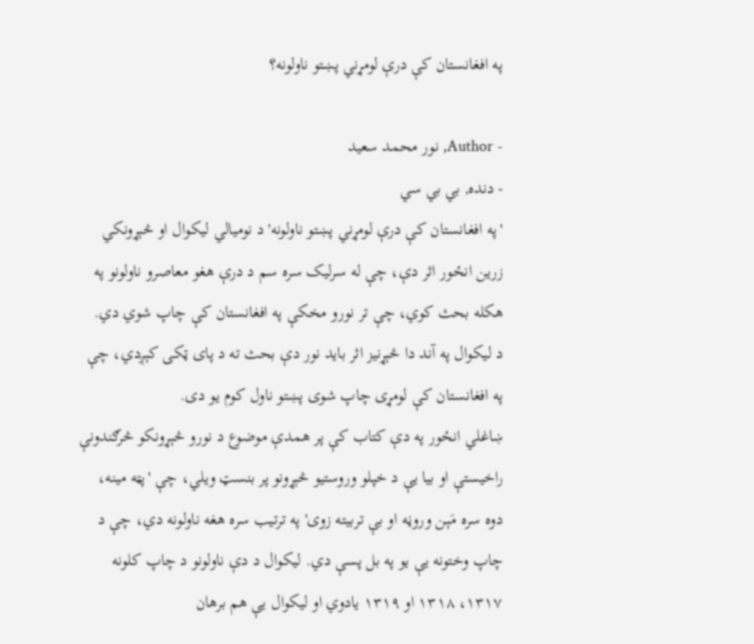په افغانستان کې درې لومړني پښتو ناولونه؟

- Author, نور محمد سعید
- دنده, بي بي سي
'په افغانستان کې درې لومړني پښتو ناولونه' د نومیالي لیکوال او څېړونکي زرین انځور اثر دې، چې له سرلیک سره سم د درې هغو معاصرو ناولونو په هکله بحث کوي، چې تر نورو مخکې په افغانستان کې چاپ شوي دي.
د لیکوال په آند دا څېړنیز اثر باید نور دې بحث ته د پای ټکی کېږدي، چې په افغانستان کې لومړی چاپ شوی پښتو ناول کوم یو دی.
ښاغلي انځور په دې کتاب کې پر همدې موضوع د نورو څېړونکو څرګندونې راخیستې او بیا یې د خپلو وروستیو څېړونو پر بنسټ ویلي، چې 'پټه مینه، دوه سره مَېن وروڼه او بې تربیته زوی' په ترتیب سره هغه ناولونه دي، چې د چاپ وختونه یې یو په بل پسې دي. لیکوال د دې ناولونو د چاپ کلونه ۱۳۱۷، ۱۳۱۸ او ۱۳۱۹ یادوي او لیکوال یې هم برهان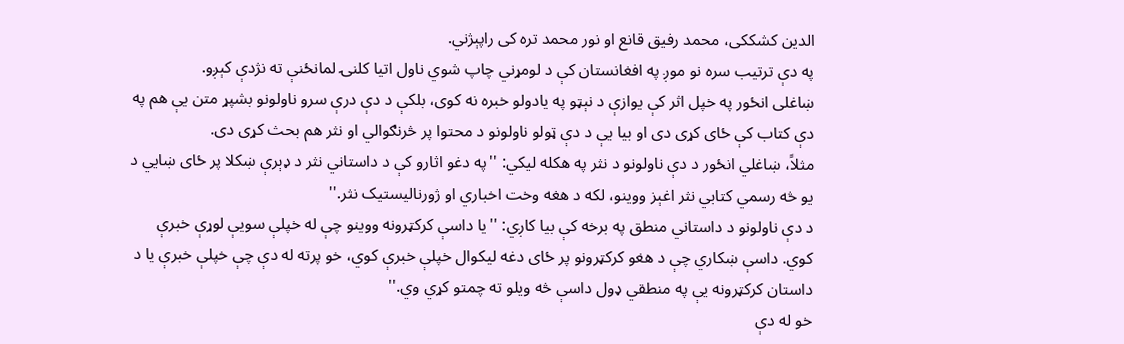الدین کشککی، محمد رفیق قانع او نور محمد تره کی راپېژني.
په دې ترتیب سره نو موږ په افغانستان کې د لومړني چاپ شوي ناول اتیا کلنۍ لمانځنې ته نژدې کېږو.
ښاغلی انځور په خپل اثر کې یوازې د نېټو په یادولو خبره نه کوی، بلکې د دې درې سرو ناولونو بشپړ متن یې هم په دې کتاب کې ځای کړی دی او بیا یې د دې ټولو ناولونو د محتوا پر څرنګوالي او نثر هم بحث کړی دی.
مثلاً، ښاغلي انځور د دې ناولونو د نثر په هکله لیکي: ''په دغو اثارو کې د داستاني نثر د ډېرې ښکلا پر ځای ښايي د یو څه رسمي کتابي نثر اغېز ووینو، لکه د هغه وخت اخباري او ژورنالیستیک نثر.''
د دې ناولونو د داستاني منطق په برخه کې بیا کاږي: ''یا داسې کرکټرونه ووینو چې له خپلې سویې لوړې خبرې کوي. داسې ښکاري چې د هغو کرکټرونو پر ځای دغه لیکوال خپلې خبرې کوي، خو پرته له دې چې خپلې خبرې یا د داستان کرکټرونه یې په منطقي ډول داسې څه ویلو ته چمتو کړي وي.''
خو له دې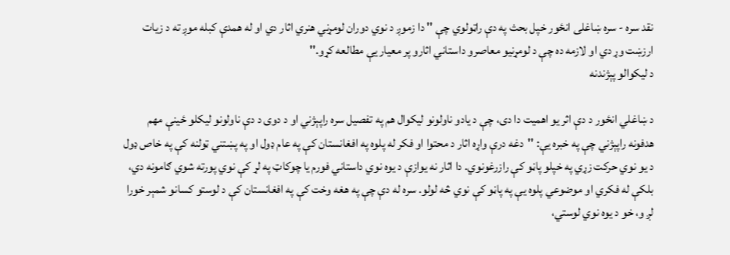نقد سره - سره ښاغلی انځور خپل بحث په دې راټولوي چې '' دا زموږ د نوي دوران لومړني هنري اثار دي او له همدې کبله موږ ته د زیات ارزښت وړ دي او لازمه ده چې د لومړنیو معاصرو داستاني اثارو پر معیار یې مطالعه کړو.''
د لیکوالو پېژندنه

د ښاغلي انځور د دې اثر یو اهمیت دا دی، چې د یادو ناولونو لیکوال هم په تفصیل سره راپېژني او د دوی د دې ناولونو لیکلو ځینې مهم هدفونه راپېژني چې په خبره یې: ''دغه درې واړه اثار د محتوا او فکر له پلوه په افغانستان کې په عام ډول او په پښتني ټولنه کې په خاص ډول د یو نوي حرکت زړي په خپلو پاڼو کې رازرغونوي. دا اثار نه یوازې د یوه نوي داستاني فورم یا چوکاټ په لړ کې نوي پورته شوي ګامونه دي، بلکې له فکري او موضوعي پلوه یې په پاڼو کې نوي څه لولو. سره له دې چې په هغه وخت کې په افغانستان کې د لوستو کسانو شمېر خورا لږ و، خو د یوه نوي لوستي،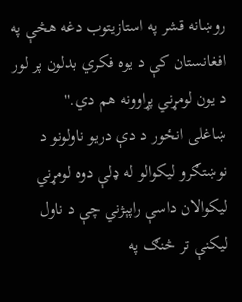روښانه قشر په استازیتوب دغه هڅې په افغانستان کې د یوه فکري بدلون پر لور د یون لومړني پړاوونه هم دي.''
ښاغلی انځور د دې دریو ناولونو د نوښتګرو لیکوالو له ډلې دوه لومړني لیکوالان داسې راپېژني چې د ناول لیکنې تر څنګ په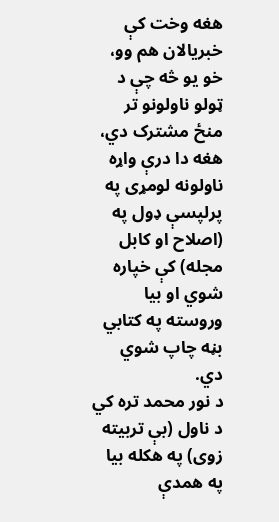هغه وخت کې خبریالان هم وو، خو یو څه چې د ټولو ناولونو تر منځ مشترک دي، هغه دا درې واړه ناولونه لومړی په پرلپسې ډول په (اصلاح او کابل مجله) کې خپاره شوي او بیا وروسته په کتابي بڼه چاپ شوي دي.
د نور محمد تره کي د ناول (بې تربیته زوی) په هکله بیا په همدې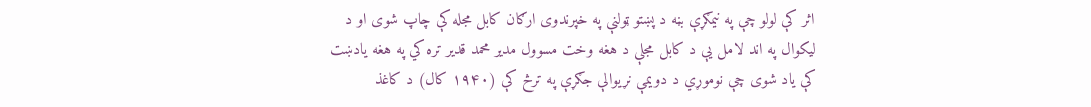اثر کې لولو چې په نیمګړې بڼه د پښتو ټولنې په خپرندوی ارګان کابل مجله کې چاپ شوی او د لیکوال په اند لامل یې د کابل مجلې د هغه وخت مسوول مدیر محمد قدیر تره کي په هغه یادښت کې یاد شوی چې نوموړي د دویمې نړیوالې جګړې په ترڅ کې (۱۹۴۰ کال) د کاغذ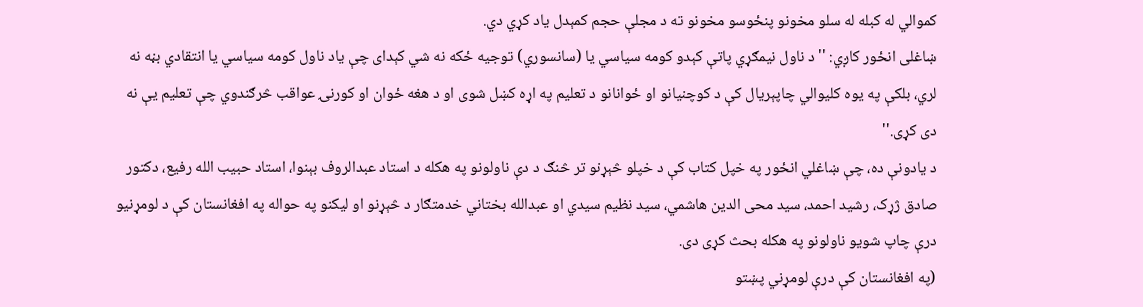کموالي له کبله له سلو مخونو پنځوسو مخونو ته د مجلې حجم کمېدل یاد کړي دي.
ښاغلی انځور کاږي: ''د ناول نیمګړي پاتې کېدو کومه سیاسي یا (سانسوري) توجیه ځکه نه شي کېدای چې یاد ناول کومه سیاسي یا انتقادي بڼه نه لري، بلکې په یوه کلیوالي چاپېریال کې د کوچنیانو او ځوانانو د تعلیم په اړه کښل شوی او د هغه ځوان او کورنۍ عواقب څرګندوي چې تعلیم یې نه دی کړی.''
د یادونې ده، چې ښاغلي انځور په خپل کتاب کې د خپلو څېړنو تر څنګ د دې ناولونو په هکله د استاد عبدالروف بېنوا، استاد حبیب الله رفیع، دکتور صادق ژړک، رشید احمد، سید محی الدین هاشمي، سید نظیم سیدي او عبدالله بختاني خدمتګار د څېړنو او لیکنو په حواله په افغانستان کې د لومړنیو درې چاپ شویو ناولونو په هکله بحث کړی دی.
(په افغانستان کې درې لومړني پښتو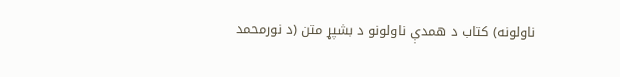ناولونه) کتاب د همدې ناولونو د بشپړ متن (د نورمحمد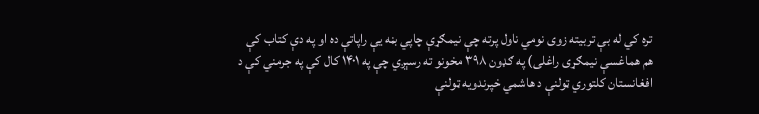تره کي له بې تربیته زوی نومي ناول پرته چې نیمګړې چاپي بڼه یې راپاتې ده او په دې کتاب کې هم هماغسې نیمګړی راغلی) په ګډون ۳۹۸ مخونو ته رسېږي چې په ۱۴۰۱ کال کې په جرمني کې د افغانستان کلتوري ټولنې د هاشمي خپرندویه ټولنې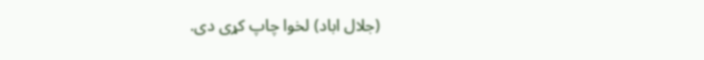(جلال اباد) لخوا چاپ کړی دی.